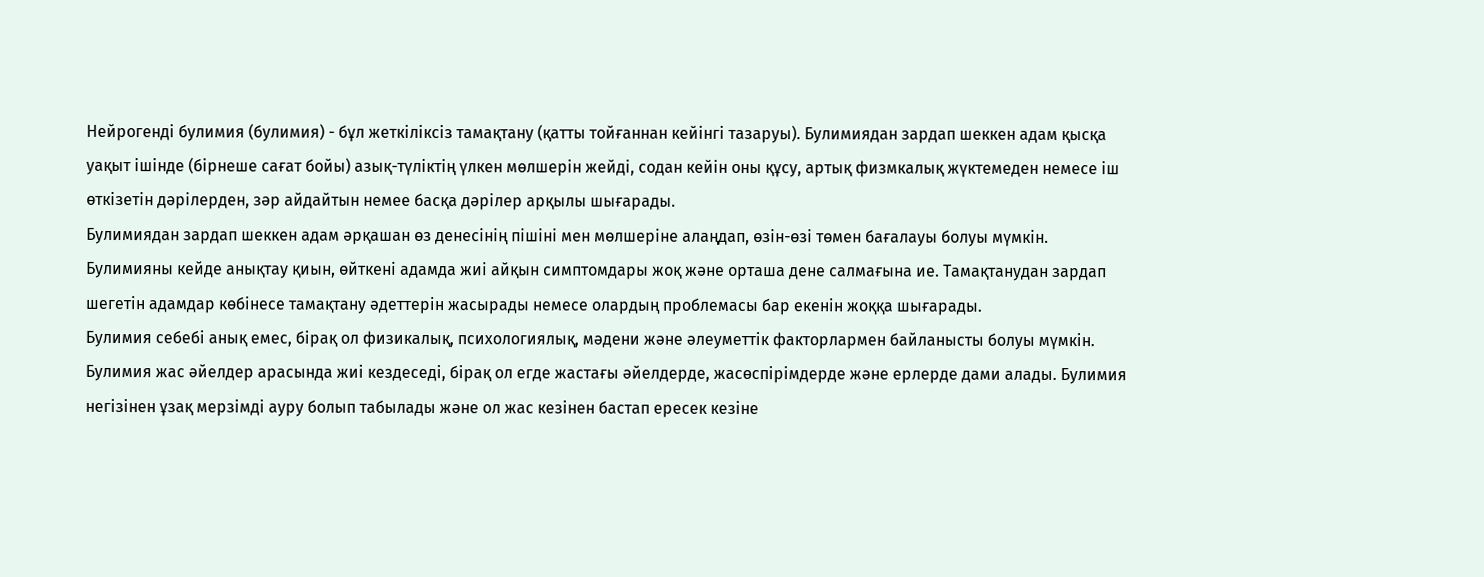Нейрогенді булимия (булимия) - бұл жеткіліксіз тамақтану (қатты тойғаннан кейінгі тазаруы). Булимиядан зардап шеккен адам қысқа уақыт ішінде (бірнеше сағат бойы) азық-түліктің үлкен мөлшерін жейді, содан кейін оны құсу, артық физмкалық жүктемеден немесе іш өткізетін дәрілерден, зәр айдайтын немее басқа дәрілер арқылы шығарады.
Булимиядан зардап шеккен адам әрқашан өз денесінің пішіні мен мөлшеріне алаңдап, өзін-өзі төмен бағалауы болуы мүмкін. Булимияны кейде анықтау қиын, өйткені адамда жиі айқын симптомдары жоқ және орташа дене салмағына ие. Тамақтанудан зардап шегетін адамдар көбінесе тамақтану әдеттерін жасырады немесе олардың проблемасы бар екенін жоққа шығарады.
Булимия себебі анық емес, бірақ ол физикалық, психологиялық, мәдени және әлеуметтік факторлармен байланысты болуы мүмкін. Булимия жас әйелдер арасында жиі кездеседі, бірақ ол егде жастағы әйелдерде, жасөспірімдерде және ерлерде дами алады. Булимия негізінен ұзақ мерзімді ауру болып табылады және ол жас кезінен бастап ересек кезіне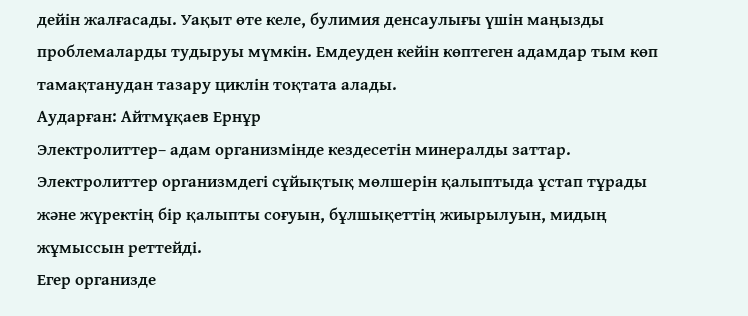дейін жалғасады. Уақыт өте келе, булимия денсаулығы үшін маңызды проблемаларды тудыруы мүмкін. Емдеуден кейін көптеген адамдар тым көп тамақтанудан тазару циклін тоқтата алады.
Аударған: Айтмұқаев Ернұр
Электролиттер– адам организмінде кездесетін минералды заттар. Электролиттер организмдегі сұйықтық мөлшерін қалыптыда ұстап тұрады және жүректің бір қалыпты соғуын, бұлшықеттің жиырылуын, мидың жұмыссын реттейді.
Егер организде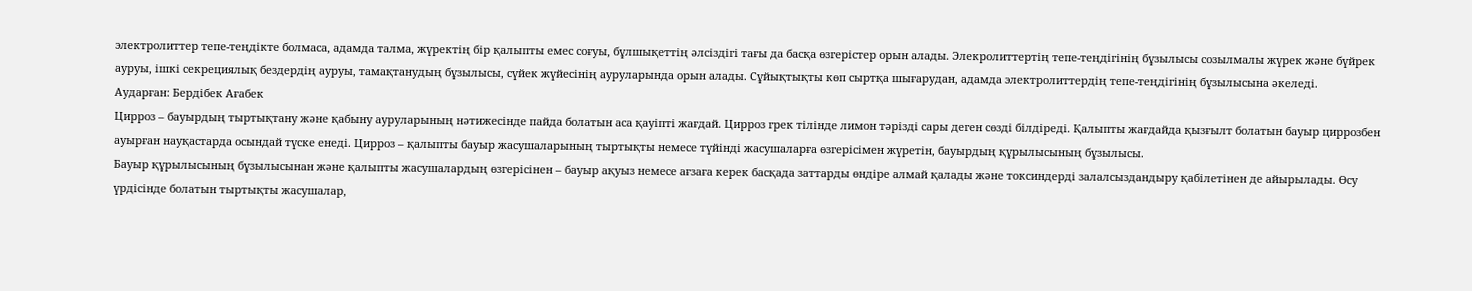электролиттер тепе-теңдікте болмаса, адамда талма, жүректің бір қалыпты емес соғуы, бұлшықеттің әлсіздігі тағы да басқа өзгерістер орын алады. Элекролиттертің тепе-теңдігінің бұзылысы созылмалы жүрек және бүйрек ауруы, ішкі секрециялық бездердің ауруы, тамақтанудың бұзылысы, сүйек жүйесінің ауруларында орын алады. Сұйықтықты көп сыртқа шығарудан, адамда электролиттердің тепе-теңдігінің бұзылысына әкеледі.
Аударған: Бердібек Ағабек
Цирроз – бауырдың тыртықтану және қабыну ауруларының нәтижесінде пайда болатын аса қауіпті жағдай. Цирроз грек тілінде лимон тәрізді сары деген сөзді білдіреді. Қалыпты жағдайда қызғылт болатын бауыр циррозбен ауырған науқастарда осындай түске енеді. Цирроз – қалыпты бауыр жасушаларының тыртықты немесе түйінді жасушаларға өзгерісімен жүретін, бауырдың құрылысының бұзылысы.
Бауыр құрылысының бұзылысынан және қалыпты жасушалардың өзгерісінен – бауыр ақуыз немесе ағзаға керек басқада заттарды өндіре алмай қалады және токсиндерді залалсыздандыру қабілетінен де айырылады. Өсу үрдісінде болатын тыртықты жасушалар,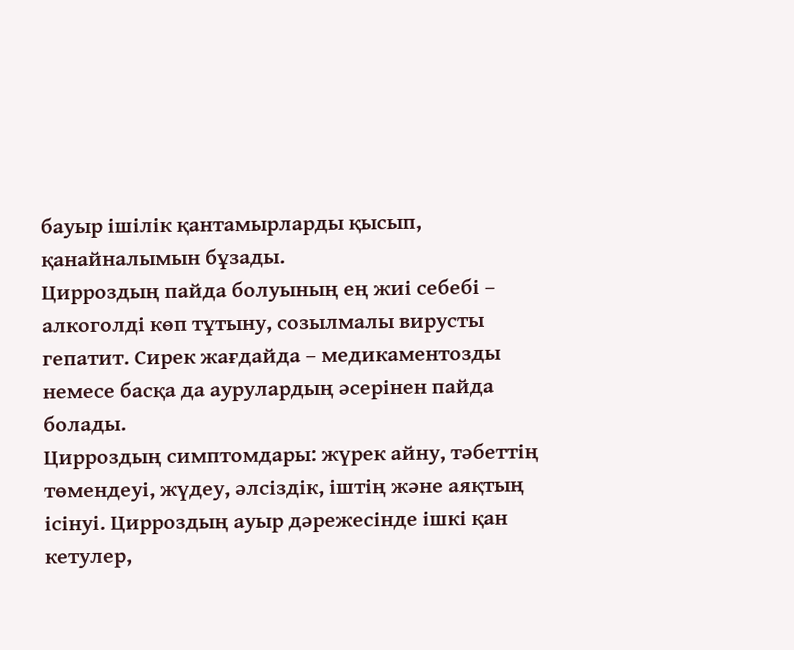бауыр ішілік қантамырларды қысып, қанайналымын бұзады.
Цирроздың пайда болуының ең жиі себебі – алкоголді көп тұтыну, созылмалы вирусты гепатит. Сирек жағдайда – медикаментозды немесе басқа да аурулардың әсерінен пайда болады.
Цирроздың симптомдары: жүрек айну, тәбеттің төмендеуі, жүдеу, әлсіздік, іштің және аяқтың ісінуі. Цирроздың ауыр дәрежесінде ішкі қан кетулер,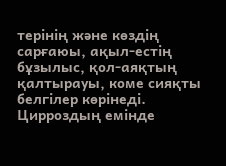терінің және көздің сарғаюы, ақыл-естің бұзылыс, қол-аяқтың қалтырауы, коме сияқты белгілер көрінеді.
Цирроздың емінде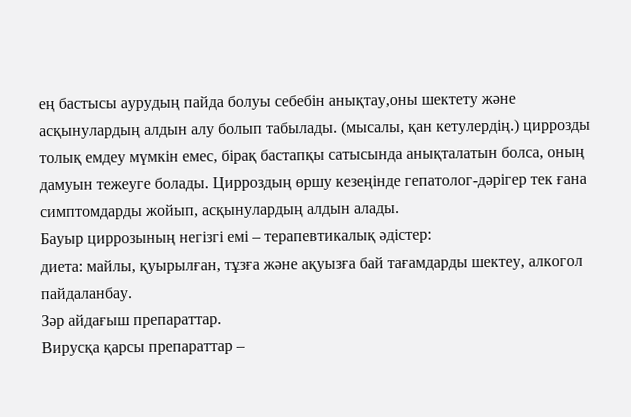ең бастысы аурудың пайда болуы себебін анықтау,оны шектету және асқынулардың алдын алу болып табылады. (мысалы, қан кетулердің.) циррозды толық емдеу мүмкін емес, бірақ бастапқы сатысында анықталатын болса, оның дамуын тежеуге болады. Цирроздың өршу кезеңінде гепатолог-дәрігер тек ғана симптомдарды жойып, асқынулардың алдын алады.
Бауыр циррозының негізгі емі – терапевтикалық әдістер:
диета: майлы, қуырылған, тұзға және ақуызға бай тағамдарды шектеу, алкогол пайдаланбау.
Зәр айдағыш препараттар.
Вирусқа қарсы препараттар –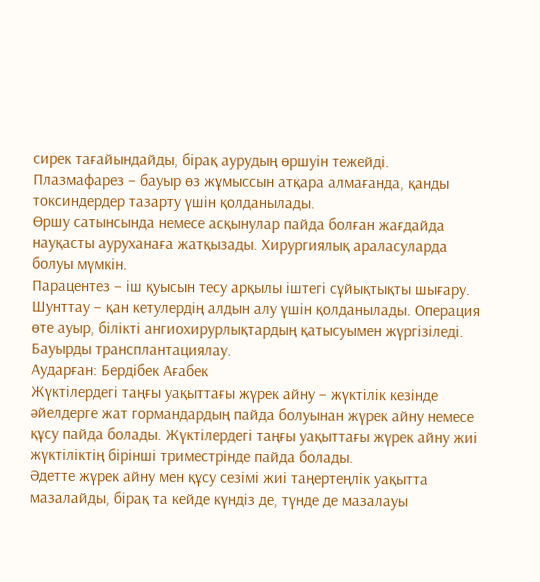сирек тағайындайды, бірақ аурудың өршуін тежейді.
Плазмафарез – бауыр өз жұмыссын атқара алмағанда, қанды токсиндердер тазарту үшін қолданылады.
Өршу сатынсында немесе асқынулар пайда болған жағдайда науқасты ауруханаға жатқызады. Хирургиялық араласуларда болуы мүмкін.
Парацентез – іш қуысын тесу арқылы іштегі сұйықтықты шығару.
Шунттау – қан кетулердің алдын алу үшін қолданылады. Операция өте ауыр, білікті ангиохирурлықтардың қатысуымен жүргізіледі.
Бауырды трансплантациялау.
Аударған: Бердібек Ағабек
Жүктілердегі таңғы уақыттағы жүрек айну – жүктілік кезінде әйелдерге жат гормандардың пайда болуынан жүрек айну немесе құсу пайда болады. Жүктілердегі таңғы уақыттағы жүрек айну жиі жүктіліктің бірінші триместрінде пайда болады.
Әдетте жүрек айну мен құсу сезімі жиі таңертеңлік уақытта мазалайды, бірақ та кейде күндіз де, түнде де мазалауы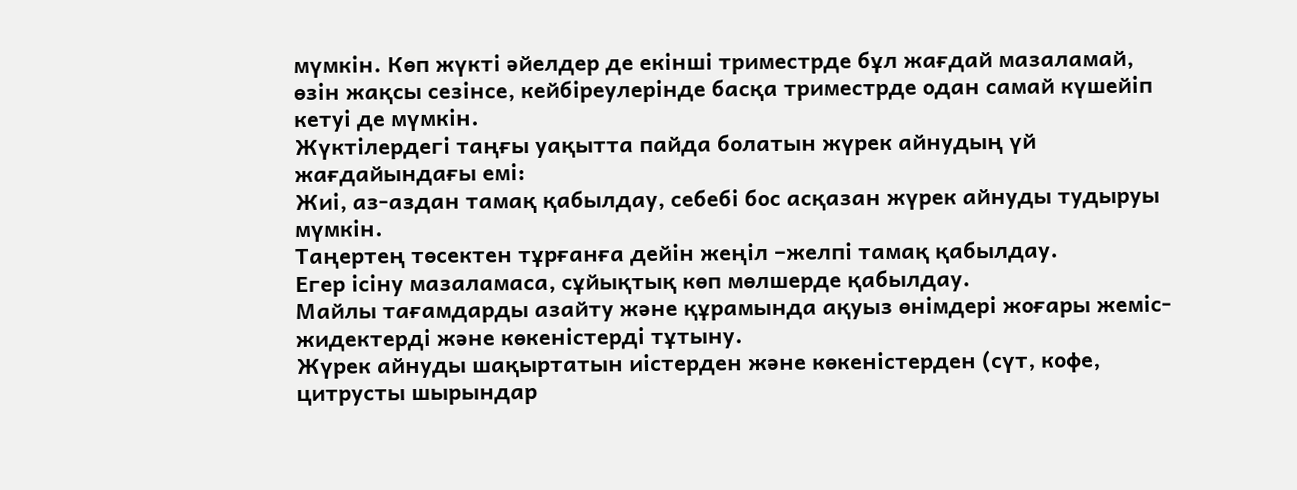мүмкін. Көп жүкті әйелдер де екінші триместрде бұл жағдай мазаламай, өзін жақсы сезінсе, кейбіреулерінде басқа триместрде одан самай күшейіп кетуі де мүмкін.
Жүктілердегі таңғы уақытта пайда болатын жүрек айнудың үй жағдайындағы емі:
Жиі, аз-аздан тамақ қабылдау, себебі бос асқазан жүрек айнуды тудыруы мүмкін.
Таңертең төсектен тұрғанға дейін жеңіл –желпі тамақ қабылдау.
Егер ісіну мазаламаса, сұйықтық көп мөлшерде қабылдау.
Майлы тағамдарды азайту және құрамында ақуыз өнімдері жоғары жеміс-жидектерді және көкеністерді тұтыну.
Жүрек айнуды шақыртатын иістерден және көкеністерден (сүт, кофе, цитрусты шырындар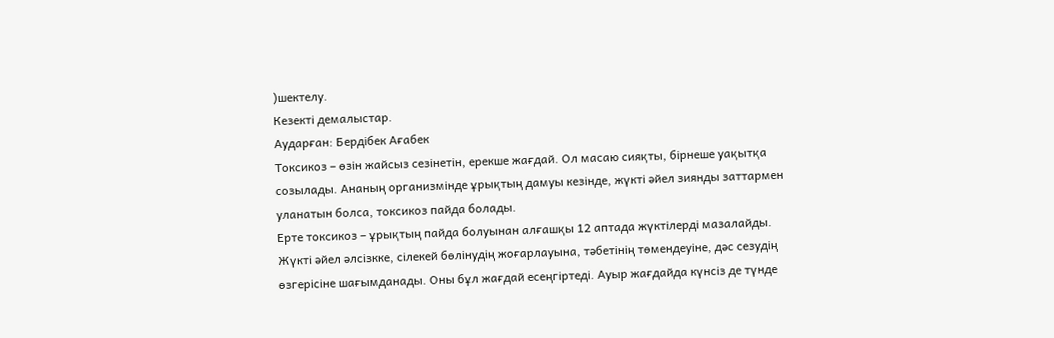)шектелу.
Кезекті демалыстар.
Аударған: Бердібек Ағабек
Токсикоз – өзін жайсыз сезінетін, ерекше жағдай. Ол масаю сияқты, бірнеше уақытқа созылады. Ананың организмінде ұрықтың дамуы кезінде, жүкті әйел зиянды заттармен уланатын болса, токсикоз пайда болады.
Ерте токсикоз – ұрықтың пайда болуынан алғашқы 12 аптада жүктілерді мазалайды. Жүкті әйел әлсізкке, сілекей бөлінудің жоғарлауына, тәбетінің төмендеуіне, дәс сезудің өзгерісіне шағымданады. Оны бұл жағдай есеңгіртеді. Ауыр жағдайда күнсіз де түнде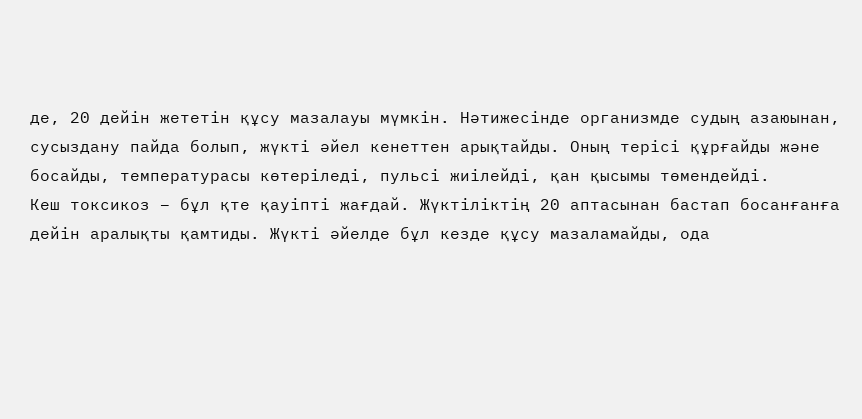де, 20 дейін жететін құсу мазалауы мүмкін. Нәтижесінде организмде судың азаюынан, сусыздану пайда болып, жүкті әйел кенеттен арықтайды. Оның терісі құрғайды және босайды, температурасы көтеріледі, пульсі жиілейді, қан қысымы төмендейді.
Кеш токсикоз – бұл қте қауіпті жағдай. Жүктіліктің 20 аптасынан бастап босанғанға дейін аралықты қамтиды. Жүкті әйелде бұл кезде құсу мазаламайды, ода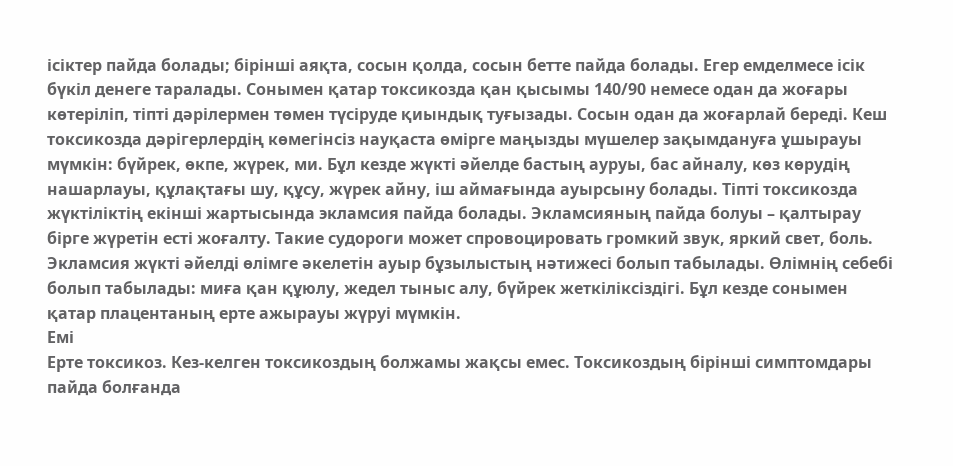ісіктер пайда болады; бірінші аяқта, сосын қолда, сосын бетте пайда болады. Егер емделмесе ісік бүкіл денеге таралады. Сонымен қатар токсикозда қан қысымы 140/90 немесе одан да жоғары көтеріліп, тіпті дәрілермен төмен түсіруде қиындық туғызады. Сосын одан да жоғарлай береді. Кеш токсикозда дәрігерлердің көмегінсіз науқаста өмірге маңызды мүшелер зақымдануға ұшырауы мүмкін: бүйрек, өкпе, жүрек, ми. Бұл кезде жүкті әйелде бастың ауруы, бас айналу, көз көрудің нашарлауы, құлақтағы шу, құсу, жүрек айну, іш аймағында ауырсыну болады. Тіпті токсикозда жүктіліктің екінші жартысында экламсия пайда болады. Экламсияның пайда болуы – қалтырау бірге жүретін есті жоғалту. Такие судороги может спровоцировать громкий звук, яркий свет, боль. Экламсия жүкті әйелді өлімге әкелетін ауыр бұзылыстың нәтижесі болып табылады. Өлімнің себебі болып табылады: миға қан құюлу, жедел тыныс алу, бүйрек жеткіліксіздігі. Бұл кезде сонымен қатар плацентаның ерте ажырауы жүруі мүмкін.
Емі
Ерте токсикоз. Кез-келген токсикоздың болжамы жақсы емес. Токсикоздың бірінші симптомдары пайда болғанда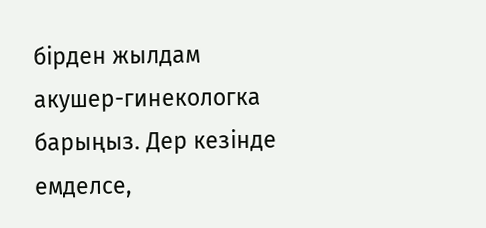бірден жылдам акушер-гинекологка барыңыз. Дер кезінде емделсе,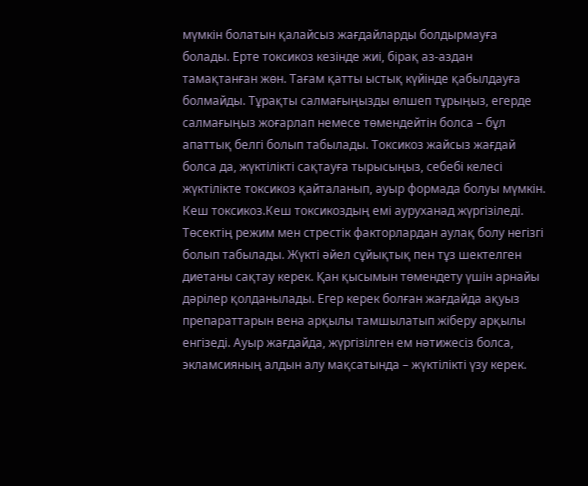мүмкін болатын қалайсыз жағдайларды болдырмауға болады. Ерте токсикоз кезінде жиі, бірақ аз-аздан тамақтанған жөн. Тағам қатты ыстық күйінде қабылдауға болмайды. Тұрақты салмағыңызды өлшеп тұрыңыз, егерде салмағыңыз жоғарлап немесе төмендейтін болса – бұл апаттық белгі болып табылады. Токсикоз жайсыз жағдай болса да, жүктілікті сақтауға тырысыңыз, себебі келесі жүктілікте токсикоз қайталанып, ауыр формада болуы мүмкін.
Кеш токсикоз.Кеш токсикоздың емі ауруханад жүргізіледі. Төсектің режим мен стрестік факторлардан аулақ болу негізгі болып табылады. Жүкті әйел сұйықтық пен тұз шектелген диетаны сақтау керек. Қан қысымын төмендету үшін арнайы дәрілер қолданылады. Егер керек болған жағдайда ақуыз препараттарын вена арқылы тамшылатып жіберу арқылы енгізеді. Ауыр жағдайда, жүргізілген ем нәтижесіз болса, экламсияның алдын алу мақсатында – жүктілікті үзу керек.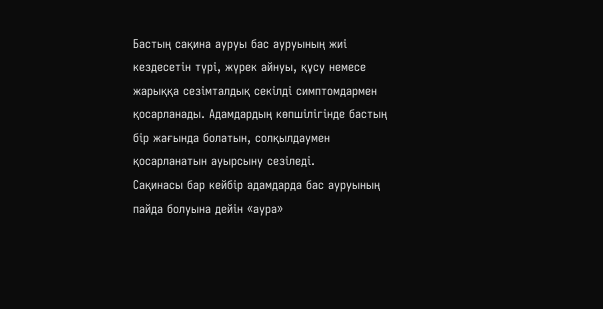Бастың сақина ауруы бас ауруының жиі кездесетін түрі, жүрек айнуы, құсу немесе жарыққа сезімталдық секілді симптомдармен қосарланады. Адамдардың көпшілігінде бастың бір жағында болатын, солқылдаумен қосарланатын ауырсыну сезіледі.
Сақинасы бар кейбір адамдарда бас ауруының пайда болуына дейін «аура»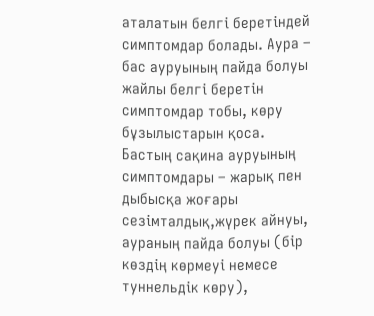аталатын белгі беретіндей симптомдар болады. Аура – бас ауруының пайда болуы жайлы белгі беретін симптомдар тобы, көру бұзылыстарын қоса.
Бастың сақина ауруының симптомдары – жарық пен дыбысқа жоғары сезімталдық,жүрек айнуы, аураның пайда болуы (бір көздің көрмеуі немесе туннельдік көру),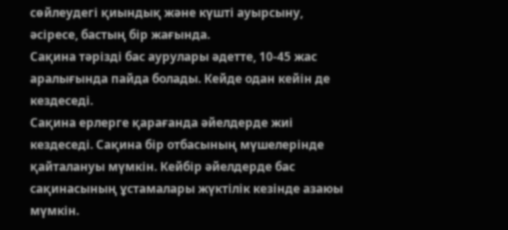сөйлеудегі қиындық және күшті ауырсыну, әсіресе, бастың бір жағында.
Сақина тәрізді бас аурулары әдетте, 10-45 жас аралығында пайда болады. Кейде одан кейін де кездеседі.
Сақина ерлерге қарағанда әйелдерде жиі кездеседі. Сақина бір отбасының мүшелерінде қайталануы мүмкін. Кейбір әйелдерде бас сақинасының ұстамалары жүктілік кезінде азаюы мүмкін.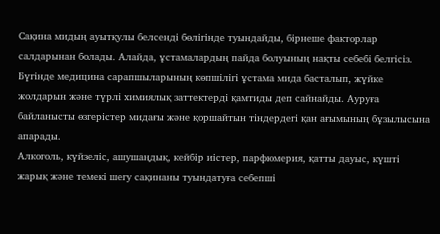Сақина мидың ауытқулы белсенді бөлігінде туындайды, бірнеше факторлар салдарынан болады. Алайда, ұстамалардың пайда болуының нақты себебі белгісіз. Бүгінде медицина сарапшыларының көпшілігі ұстама мида басталып, жүйке жолдарын және түрлі химиялық заттектерді қамтиды деп сайнайды. Ауруға байланысты өзгерістер мидағы және қоршайтын тіндердегі қан ағымының бұзылысына апарады.
Алкоголь, күйзеліс, ашушаңдық, кейбір иістер, парфюмерия, қатты дауыс, күшті жарық және темекі шегу сақинаны туындатуға себепші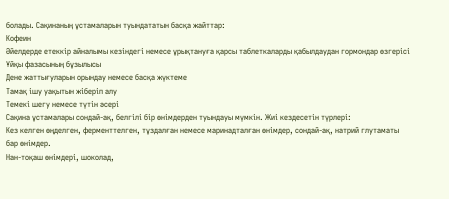болады. Сақинаның ұстамаларын туындататын басқа жайттар:
Кофеин
Әйелдерде етеккір айналымы кезіндегі немесе ұрықтануға қарсы таблеткаларды қабылдаудан гормондар өзгерісі
Ұйқы фазасының бұзылысы
Дене жаттығуларын орындау немесе басқа жүктеме
Тамақ ішу уақытын жіберіп алу
Темекі шегу немесе түтін әсері
Сақина ұстамалары сондай-ақ, белгілі бір өнімдерден туындауы мүмкін. Жиі кездесетін түрлері:
Кез келген өңделген, ферменттелген, тұздалған немесе маринадталған өнімдер, сондай-ақ, натрий глутаматы бар өнімдер.
Нан-тоқаш өнімдері, шоколад,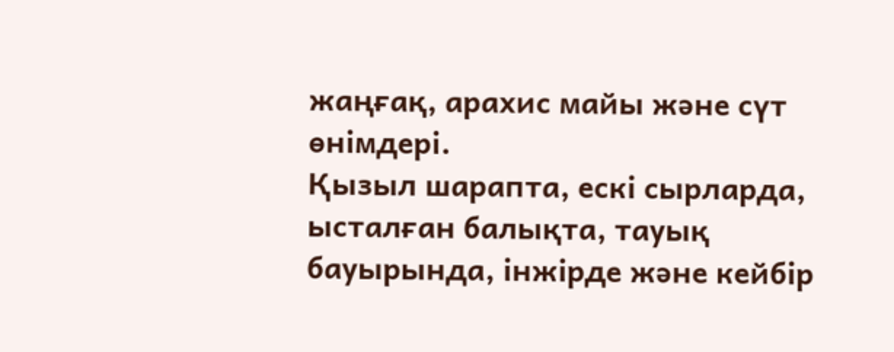жаңғақ, арахис майы және сүт өнімдері.
Қызыл шарапта, ескі сырларда, ысталған балықта, тауық бауырында, інжірде және кейбір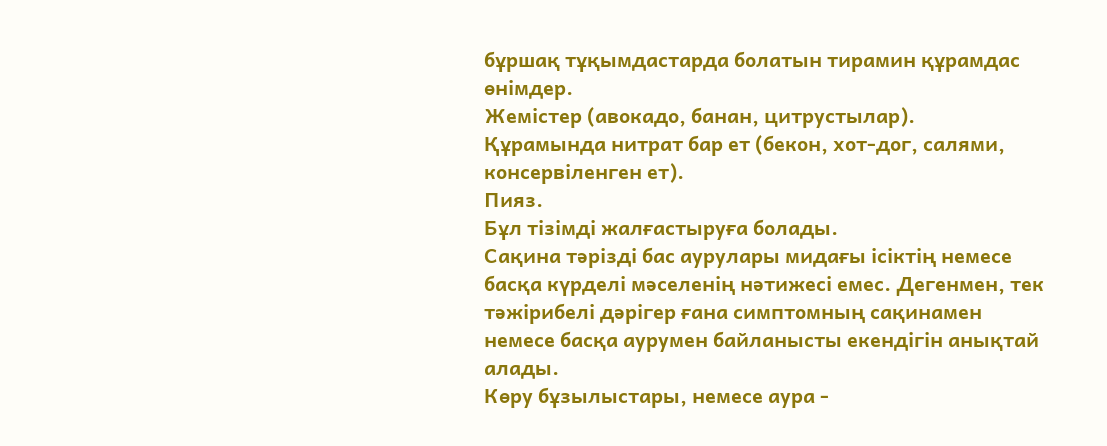бұршақ тұқымдастарда болатын тирамин құрамдас өнімдер.
Жемістер (авокадо, банан, цитрустылар).
Құрамында нитрат бар ет (бекон, хот-дог, салями, консервіленген ет).
Пияз.
Бұл тізімді жалғастыруға болады.
Сақина тәрізді бас аурулары мидағы ісіктің немесе басқа күрделі мәселенің нәтижесі емес. Дегенмен, тек тәжірибелі дәрігер ғана симптомның сақинамен немесе басқа аурумен байланысты екендігін анықтай алады.
Көру бұзылыстары, немесе аура -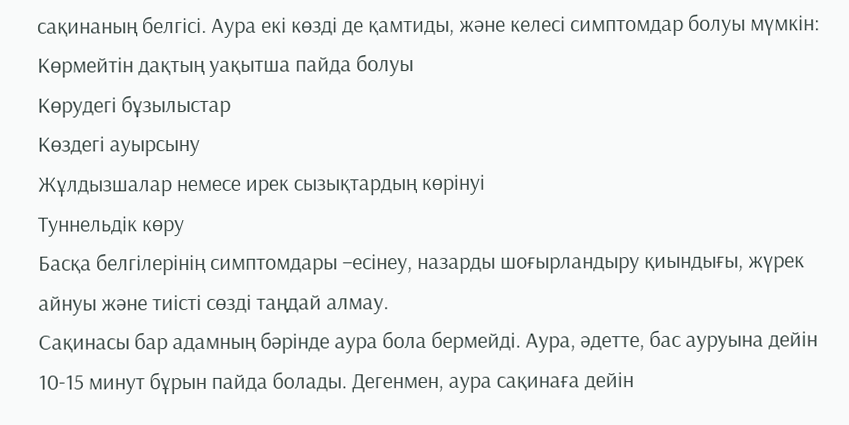сақинаның белгісі. Аура екі көзді де қамтиды, және келесі симптомдар болуы мүмкін:
Көрмейтін дақтың уақытша пайда болуы
Көрудегі бұзылыстар
Көздегі ауырсыну
Жұлдызшалар немесе ирек сызықтардың көрінуі
Туннельдік көру
Басқа белгілерінің симптомдары –есінеу, назарды шоғырландыру қиындығы, жүрек айнуы және тиісті сөзді таңдай алмау.
Сақинасы бар адамның бәрінде аура бола бермейді. Аура, әдетте, бас ауруына дейін 10-15 минут бұрын пайда болады. Дегенмен, аура сақинаға дейін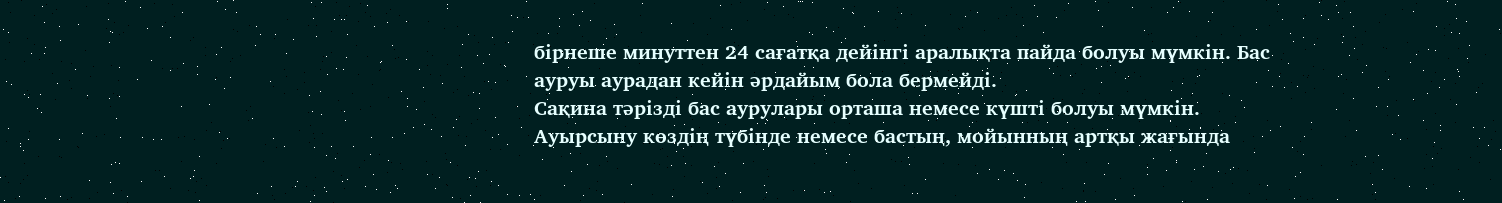бірнеше минуттен 24 сағатқа дейінгі аралықта пайда болуы мүмкін. Бас ауруы аурадан кейін әрдайым бола бермейді.
Сақина тәрізді бас аурулары орташа немесе күшті болуы мүмкін. Ауырсыну көздің түбінде немесе бастың, мойынның артқы жағында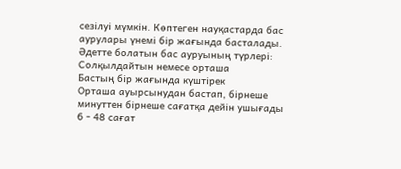сезілуі мүмкін. Көптеген науқастарда бас аурулары үнемі бір жағында басталады. Әдетте болатын бас ауруының түрлері:
Солқылдайтын немесе орташа
Бастың бір жағында күштірек
Орташа ауырсынудан бастап, бірнеше минуттен бірнеше сағатқа дейін ушығады
6 - 48 сағат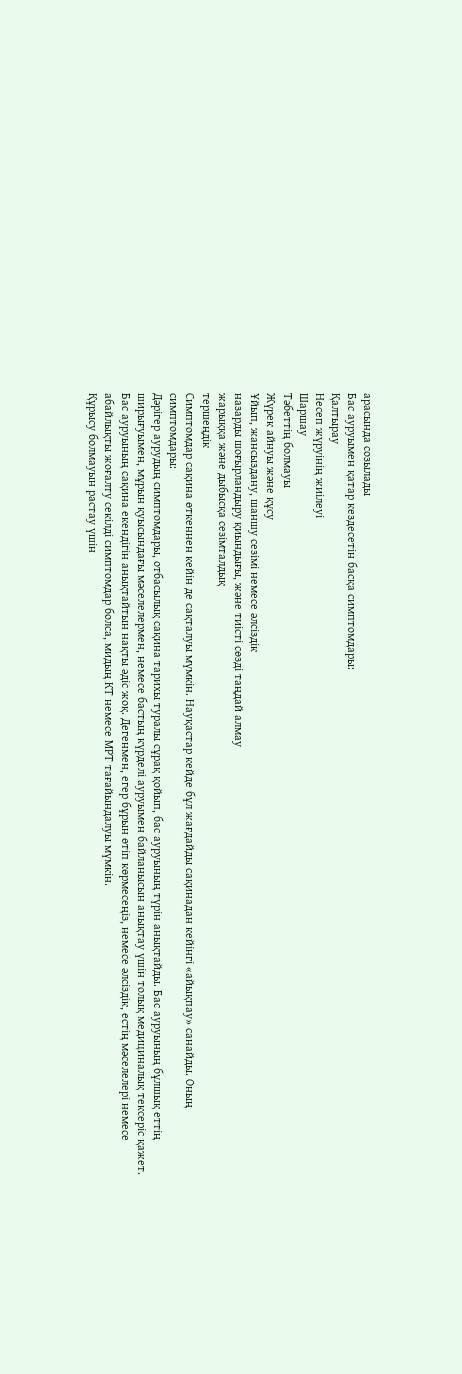арасында созылады
Бас ауруымен қатар кездесетін басқа симптомдары:
Қалтырау
Несеп жүруінің жиілеуі
Шаршау
Тәбеттің болмауы
Жүрек айнуы және құсу
Ұйып, жансыздану, шаншу сезімі немесе әлсіздік
назарды шоғырландыру қиындығы, және тиісті сөзді таңдай алмау
жарыққа және дыбысқа сезімталдық
тершеңдік
Симптомдар сақина өткеннен кейін де сақталуы мүмкін. Науқастар кейде бұл жағдайды сақинадан кейінгі «айықпау» санайды. Оның симптомдары:
Дәрігер аурудың симптомдары, отбасылық сақина тарихы туралы сұрақ қойып, бас ауруының түрін анықтайды. Бас ауруының бұлшық еттің ширығуымен, мұрын қуысындағы мәселелермен, немесе бастың күрделі ауруымен байланысын анықтау үшін толық медициналық тексеріс қажет.
Бас ауруының сақина екендігін анықтайтын нақты әдіс жоқ. Дегенмен, егер бұрын өтіп көрмесеңіз, немесе әлсіздік, естің мәселелері немесе абайлықты жоғалту секілді симптомдар болса, мидың КТ немесе МРТ тағайындалуы мүмкін.
Құрысу болмауын растау үшін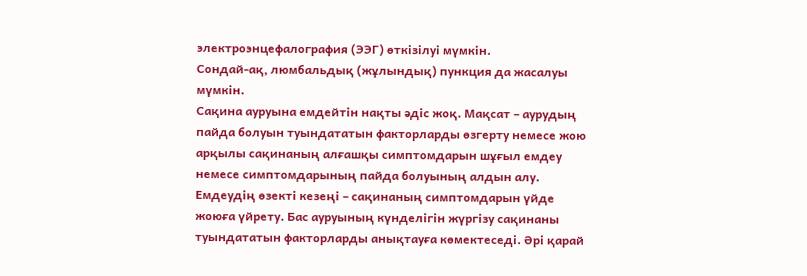электроэнцефалография (ЭЭГ) өткізілуі мүмкін.
Сондай-ақ, люмбальдық (жұлындық) пункция да жасалуы мүмкін.
Сақина ауруына емдейтін нақты әдіс жоқ. Мақсат – аурудың пайда болуын туындататын факторларды өзгерту немесе жою арқылы сақинаның алғашқы симптомдарын шұғыл емдеу немесе симптомдарының пайда болуының алдын алу.
Емдеудің өзекті кезеңі – сақинаның симптомдарын үйде жоюға үйрету. Бас ауруының күнделігін жүргізу сақинаны туындататын факторларды анықтауға көмектеседі. Әрі қарай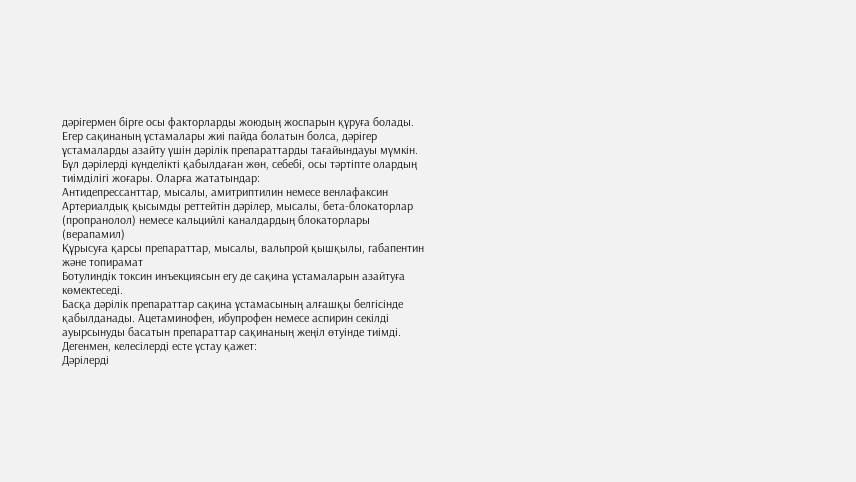дәрігермен бірге осы факторларды жоюдың жоспарын құруға болады.
Егер сақинаның ұстамалары жиі пайда болатын болса, дәрігер ұстамаларды азайту үшін дәрілік препараттарды тағайындауы мүмкін. Бұл дәрілерді күнделікті қабылдаған жөн, себебі, осы тәртіпте олардың тиімділігі жоғары. Оларға жататындар:
Антидепрессанттар, мысалы, амитриптилин немесе венлафаксин
Артериалдық қысымды реттейтін дәрілер, мысалы, бета-блокаторлар (пропранолол) немесе кальцийлі каналдардың блокаторлары (верапамил)
Құрысуға қарсы препараттар, мысалы, вальпрой қышқылы, габапентин және топирамат
Ботулиндік токсин инъекциясын егу де сақина ұстамаларын азайтуға көмектеседі.
Басқа дәрілік препараттар сақина ұстамасының алғашқы белгісінде қабылданады. Ацетаминофен, ибупрофен немесе аспирин секілді ауырсынуды басатын препараттар сақинаның жеңіл өтуінде тиімді. Дегенмен, келесілерді есте ұстау қажет:
Дәрілерді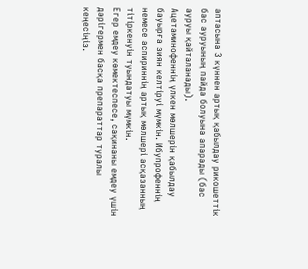аптасына 3 күннен артық қабылдау рикошеттік бас ауруының пайда болуына апарады (бас ауруы қайталанады).
Ацетаминофеннің үлкен мөлшерін қабылдау бауырға зиян келтіруі мүмкін. Ибупрофеннің немесе аспириннің артық мөлшері асқазанның тітіркенуін туындатуы мүмкін.
Егер емдеу көмектеспесе, сақинаны емдеу үшін дәрігермен басқа препараттар туралы кеңесіңіз.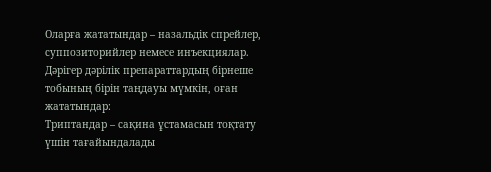Оларға жататындар – назальдік спрейлер, суппозиторийлер немесе инъекциялар. Дәрігер дәрілік препараттардың бірнеше тобының бірін таңдауы мүмкін, оған жататындар:
Триптандар – сақина ұстамасын тоқтату үшін тағайындалады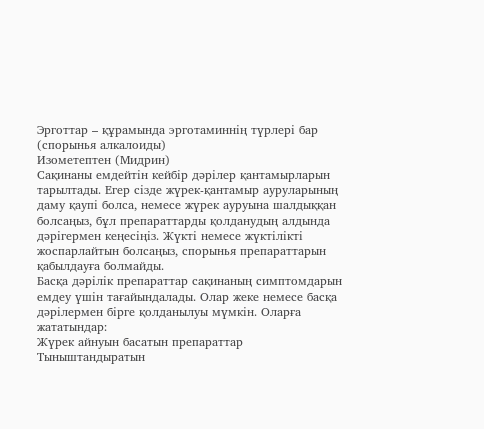Эрготтар – құрамында эрготаминнің түрлері бар (спорынья алкалоиды)
Изометептен (Мидрин)
Сақинаны емдейтін кейбір дәрілер қантамырларын тарылтады. Егер сізде жүрек-қантамыр ауруларының даму қаупі болса, немесе жүрек ауруына шалдыққан болсаңыз, бұл препараттарды қолданудың алдында дәрігермен кеңесіңіз. Жүкті немесе жүктілікті жоспарлайтын болсаңыз, спорынья препараттарын қабылдауға болмайды.
Басқа дәрілік препараттар сақинаның симптомдарын емдеу үшін тағайындалады. Олар жеке немесе басқа дәрілермен бірге қолданылуы мүмкін. Оларға жататындар:
Жүрек айнуын басатын препараттар
Тыныштандыратын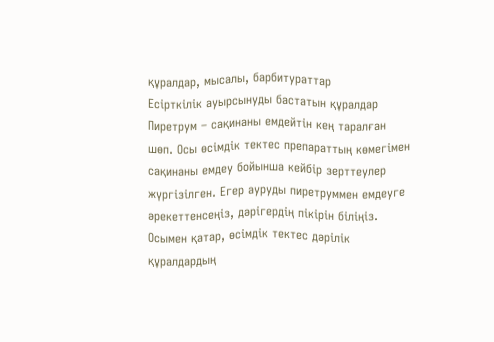құралдар, мысалы, барбитураттар
Есірткілік ауырсынуды бастатын құралдар
Пиретрум – сақинаны емдейтін кең таралған шөп. Осы өсімдік тектес препараттың көмегімен сақинаны емдеу бойынша кейбір зерттеулер жүргізілген. Егер ауруды пиретруммен емдеуге әрекеттенсеңіз, дәрігердің пікірін біліңіз. Осымен қатар, өсімдік тектес дәрілік құралдардың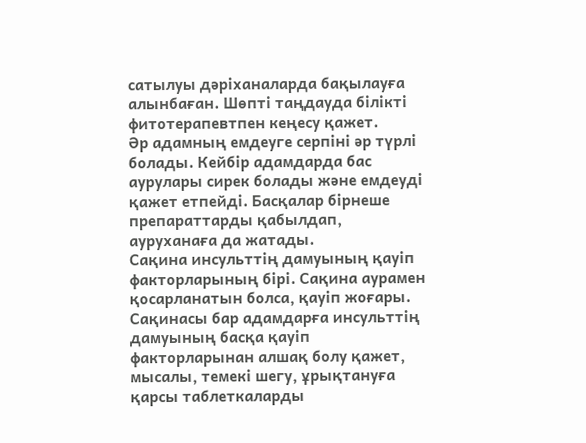сатылуы дәріханаларда бақылауға алынбаған. Шөпті таңдауда білікті фитотерапевтпен кеңесу қажет.
Әр адамның емдеуге серпіні әр түрлі болады. Кейбір адамдарда бас аурулары сирек болады және емдеуді қажет етпейді. Басқалар бірнеше препараттарды қабылдап, ауруханаға да жатады.
Сақина инсульттің дамуының қауіп факторларының бірі. Сақина аурамен қосарланатын болса, қауіп жоғары. Сақинасы бар адамдарға инсульттің дамуының басқа қауіп факторларынан алшақ болу қажет, мысалы, темекі шегу, ұрықтануға қарсы таблеткаларды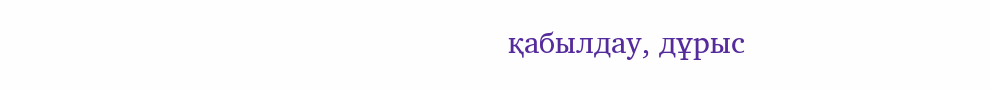қабылдау, дұрыс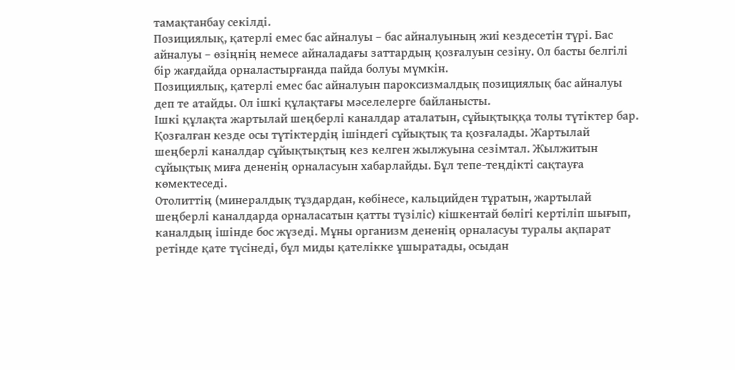тамақтанбау секілді.
Позициялық, қатерлі емес бас айналуы – бас айналуының жиі кездесетін түрі. Бас айналуы – өзіңнің немесе айналадағы заттардың қозғалуын сезіну. Ол басты белгілі бір жағдайда орналастырғанда пайда болуы мүмкін.
Позициялық, қатерлі емес бас айналуын пароксизмалдық позициялық бас айналуы деп те атайды. Ол ішкі құлақтағы мәселелерге байланысты.
Ішкі құлақта жартылай шеңберлі каналдар аталатын, сұйықтыққа толы түтіктер бар. Қозғалған кезде осы түтіктердің ішіндегі сұйықтық та қозғалады. Жартылай шеңберлі каналдар сұйықтықтың кез келген жылжуына сезімтал. Жылжитын сұйықтық миға дененің орналасуын хабарлайды. Бұл тепе-теңдікті сақтауға көмектеседі.
Отолиттің (минералдық тұздардан, көбінесе, кальцийден тұратын, жартылай шеңберлі каналдарда орналасатын қатты түзіліс) кішкентай бөлігі кертіліп шығып, каналдың ішінде бос жүзеді. Мұны организм дененің орналасуы туралы ақпарат ретінде қате түсінеді, бұл миды қателікке ұшыратады, осыдан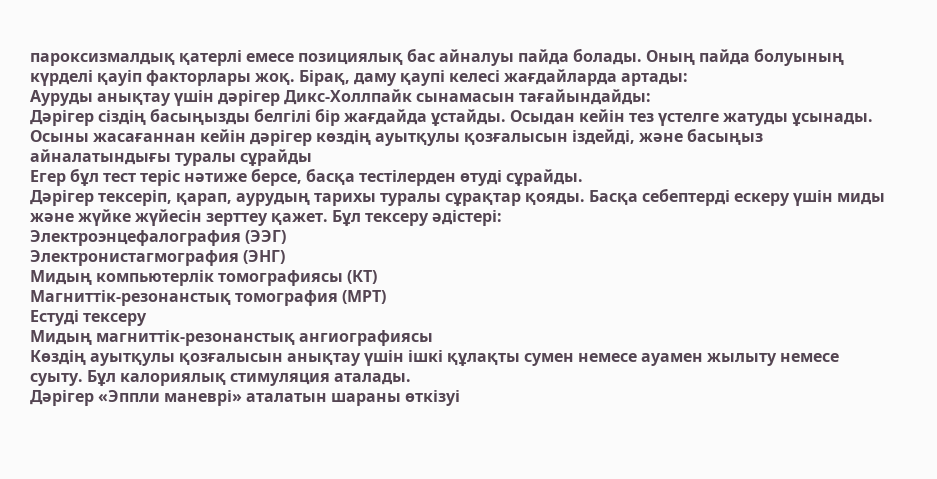пароксизмалдық қатерлі емесе позициялық бас айналуы пайда болады. Оның пайда болуының күрделі қауіп факторлары жоқ. Бірақ, даму қаупі келесі жағдайларда артады:
Ауруды анықтау үшін дәрігер Дикс-Холлпайк сынамасын тағайындайды:
Дәрігер сіздің басыңызды белгілі бір жағдайда ұстайды. Осыдан кейін тез үстелге жатуды ұсынады.
Осыны жасағаннан кейін дәрігер көздің ауытқулы қозғалысын іздейді, және басыңыз айналатындығы туралы сұрайды
Егер бұл тест теріс нәтиже берсе, басқа тестілерден өтуді сұрайды.
Дәрігер тексеріп, қарап, аурудың тарихы туралы сұрақтар қояды. Басқа себептерді ескеру үшін миды және жүйке жүйесін зерттеу қажет. Бұл тексеру әдістері:
Электроэнцефалография (ЭЭГ)
Электронистагмография (ЭНГ)
Мидың компьютерлік томографиясы (КТ)
Магниттік-резонанстық томография (МРТ)
Естуді тексеру
Мидың магниттік-резонанстық ангиографиясы
Көздің ауытқулы қозғалысын анықтау үшін ішкі құлақты сумен немесе ауамен жылыту немесе суыту. Бұл калориялық стимуляция аталады.
Дәрігер «Эппли маневрі» аталатын шараны өткізуі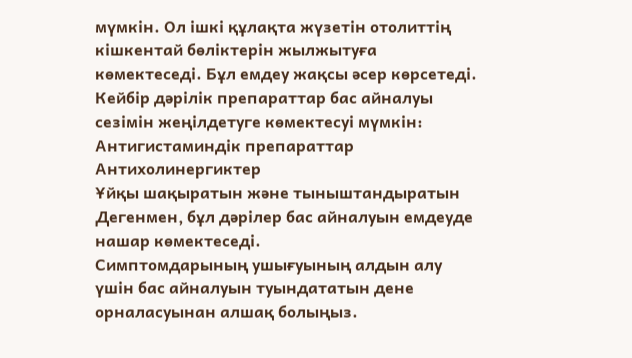мүмкін. Ол ішкі құлақта жүзетін отолиттің кішкентай бөліктерін жылжытуға көмектеседі. Бұл емдеу жақсы әсер көрсетеді.
Кейбір дәрілік препараттар бас айналуы сезімін жеңілдетуге көмектесуі мүмкін:
Антигистаминдік препараттар
Антихолинергиктер
Ұйқы шақыратын және тыныштандыратын
Дегенмен, бұл дәрілер бас айналуын емдеуде нашар көмектеседі.
Симптомдарының ушығуының алдын алу үшін бас айналуын туындататын дене орналасуынан алшақ болыңыз.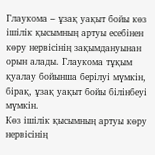Глаукома – ұзақ уақыт бойы көз ішілік қысымның артуы есебінен көру нервісінің зақымдануынан орын алады. Глаукома тұқым қуалау бойынша берілуі мүмкін, бірақ, ұзақ уақыт бойы білінбеуі мүмкін.
Көз ішілік қысымның артуы көру нервісінің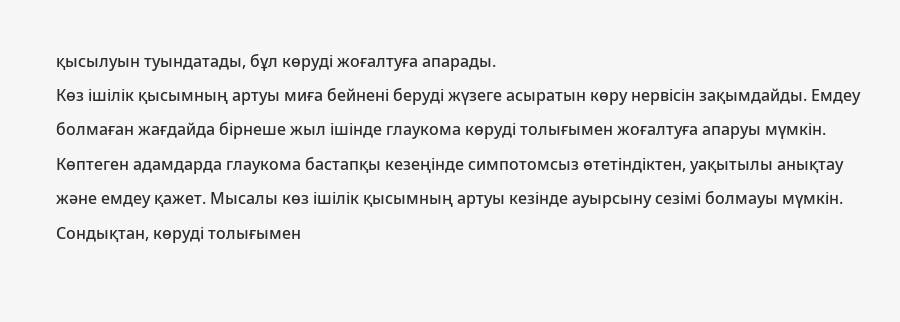қысылуын туындатады, бұл көруді жоғалтуға апарады.
Көз ішілік қысымның артуы миға бейнені беруді жүзеге асыратын көру нервісін зақымдайды. Емдеу болмаған жағдайда бірнеше жыл ішінде глаукома көруді толығымен жоғалтуға апаруы мүмкін.
Көптеген адамдарда глаукома бастапқы кезеңінде симпотомсыз өтетіндіктен, уақытылы анықтау және емдеу қажет. Мысалы көз ішілік қысымның артуы кезінде ауырсыну сезімі болмауы мүмкін. Сондықтан, көруді толығымен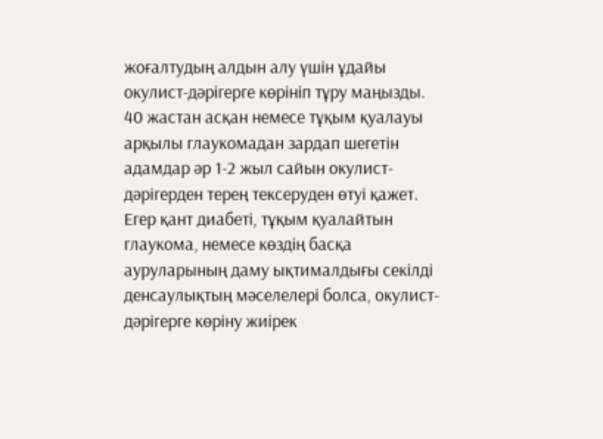жоғалтудың алдын алу үшін ұдайы окулист-дәрігерге көрініп тұру маңызды.
40 жастан асқан немесе тұқым қуалауы арқылы глаукомадан зардап шегетін адамдар әр 1-2 жыл сайын окулист-дәрігерден терең тексеруден өтуі қажет. Егер қант диабеті, тұқым қуалайтын глаукома, немесе көздің басқа ауруларының даму ықтималдығы секілді денсаулықтың мәселелері болса, окулист-дәрігерге көріну жиірек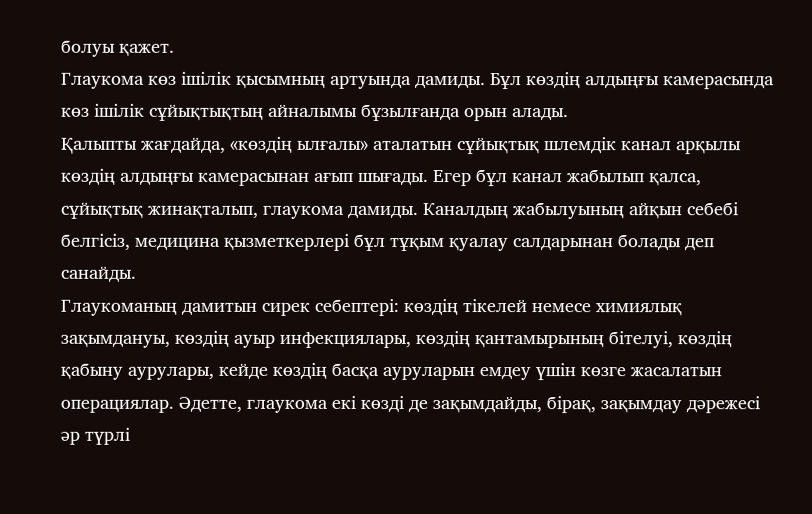болуы қажет.
Глаукома көз ішілік қысымның артуында дамиды. Бұл көздің алдыңғы камерасында көз ішілік сұйықтықтың айналымы бұзылғанда орын алады.
Қалыпты жағдайда, «көздің ылғалы» аталатын сұйықтық шлемдік канал арқылы көздің алдыңғы камерасынан ағып шығады. Егер бұл канал жабылып қалса, сұйықтық жинақталып, глаукома дамиды. Каналдың жабылуының айқын себебі белгісіз, медицина қызметкерлері бұл тұқым қуалау салдарынан болады деп санайды.
Глаукоманың дамитын сирек себептері: көздің тікелей немесе химиялық зақымдануы, көздің ауыр инфекциялары, көздің қантамырының бітелуі, көздің қабыну аурулары, кейде көздің басқа ауруларын емдеу үшін көзге жасалатын операциялар. Әдетте, глаукома екі көзді де зақымдайды, бірақ, зақымдау дәрежесі әр түрлі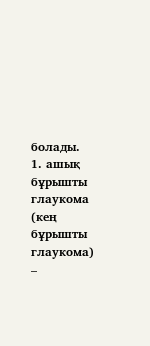болады.
1. ашық бұрышты глаукома (кең бұрышты глаукома) –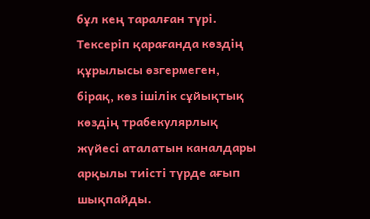бұл кең таралған түрі. Тексеріп қарағанда көздің құрылысы өзгермеген, бірақ, көз ішілік сұйықтық көздің трабекулярлық жүйесі аталатын каналдары арқылы тиісті түрде ағып шықпайды.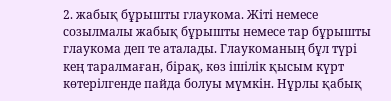2. жабық бұрышты глаукома. Жіті немесе созылмалы жабық бұрышты немесе тар бұрышты глаукома деп те аталады. Глаукоманың бұл түрі кең таралмаған, бірақ, көз ішілік қысым күрт көтерілгенде пайда болуы мүмкін. Нұрлы қабық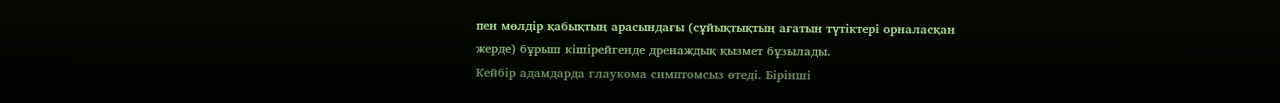пен мөлдір қабықтың арасындағы (сұйықтықтың ағатын түтіктері орналасқан жерде) бұрыш кішірейгенде дренаждық қызмет бұзылады.
Кейбір адамдарда глаукома симптомсыз өтеді. Бірінші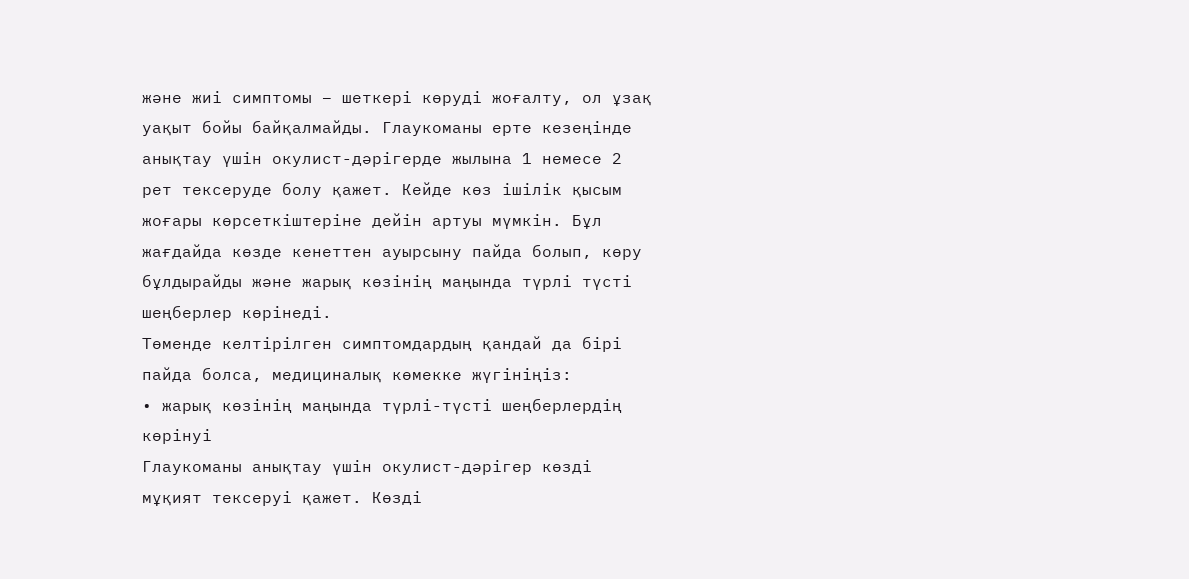және жиі симптомы – шеткері көруді жоғалту, ол ұзақ уақыт бойы байқалмайды. Глаукоманы ерте кезеңінде анықтау үшін окулист-дәрігерде жылына 1 немесе 2 рет тексеруде болу қажет. Кейде көз ішілік қысым жоғары көрсеткіштеріне дейін артуы мүмкін. Бұл жағдайда көзде кенеттен ауырсыну пайда болып, көру бұлдырайды және жарық көзінің маңында түрлі түсті шеңберлер көрінеді.
Төменде келтірілген симптомдардың қандай да бірі пайда болса, медициналық көмекке жүгініңіз:
• жарық көзінің маңында түрлі-түсті шеңберлердің көрінуі
Глаукоманы анықтау үшін окулист-дәрігер көзді мұқият тексеруі қажет. Көзді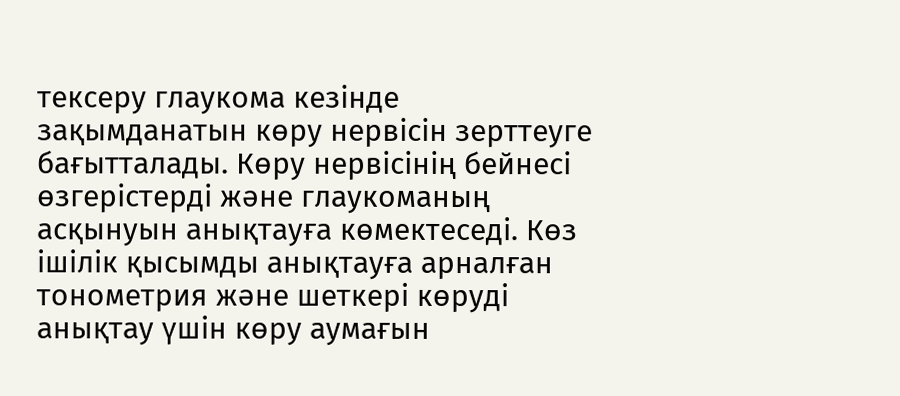тексеру глаукома кезінде зақымданатын көру нервісін зерттеуге бағытталады. Көру нервісінің бейнесі өзгерістерді және глаукоманың асқынуын анықтауға көмектеседі. Көз ішілік қысымды анықтауға арналған тонометрия және шеткері көруді анықтау үшін көру аумағын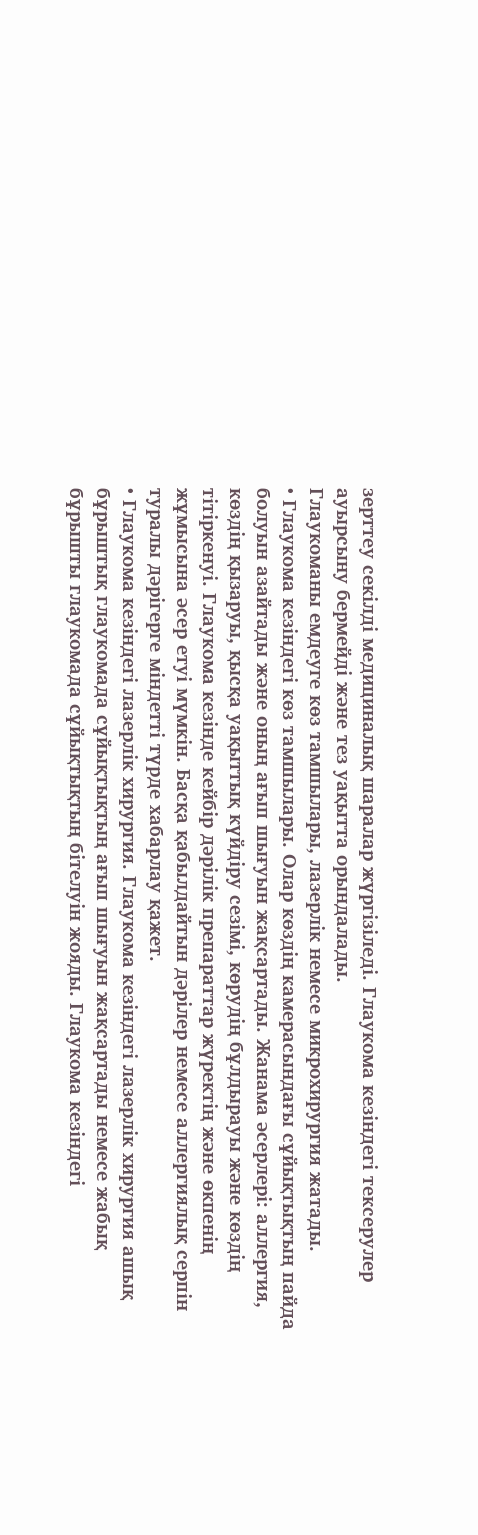зерттеу секілді медициналық шаралар жүргізіледі. Глаукома кезіндегі тексерулер ауырсыну бермейді және тез уақытта орындалады.
Глаукоманы емдеуге көз тамшылары, лазерлік немесе микрохирургия жатады.
• Глаукома кезіндегі көз тамшылары. Олар көздің камерасындағы сұйықтықтың пайда болуын азайтады және оның ағып шығуын жақсартады. Жанама әсерлері: аллергия, көздің қызаруы, қысқа уақыттық күйдіру сезімі, көрудің бұлдырауы және көздің тітіркенуі. Глаукома кезінде кейбір дәрілік препараттар жүректің және өкпенің жұмысына әсер етуі мүмкін. Басқа қабылдайтын дәрілер немесе аллергиялық серпін туралы дәрігерге міндетті түрде хабарлау қажет.
• Глаукома кезіндегі лазерлік хирургия. Глаукома кезіндегі лазерлік хирургия ашық бұрыштық глаукомада сұйықтықтың ағып шығуын жақсартады немесе жабық бұрышты глаукомада сұйықтықтың бітелуін жояды. Глаукома кезіндегі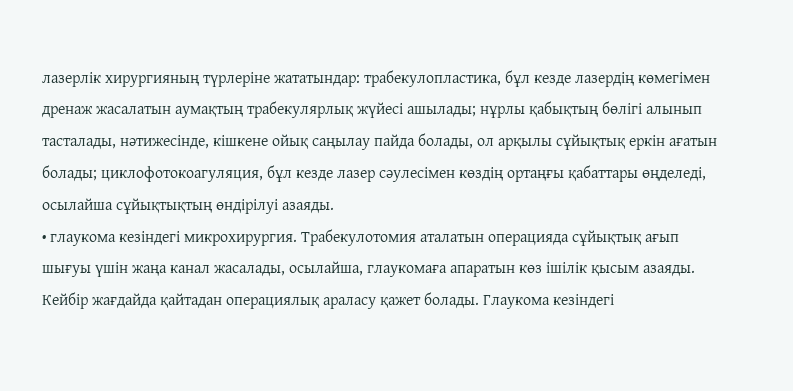лазерлік хирургияның түрлеріне жататындар: трабекулопластика, бұл кезде лазердің көмегімен дренаж жасалатын аумақтың трабекулярлық жүйесі ашылады; нұрлы қабықтың бөлігі алынып тасталады, нәтижесінде, кішкене ойық саңылау пайда болады, ол арқылы сұйықтық еркін ағатын болады; циклофотокоагуляция, бұл кезде лазер сәулесімен көздің ортаңғы қабаттары өңделеді, осылайша сұйықтықтың өндірілуі азаяды.
• глаукома кезіндегі микрохирургия. Трабекулотомия аталатын операцияда сұйықтық ағып шығуы үшін жаңа канал жасалады, осылайша, глаукомаға апаратын көз ішілік қысым азаяды. Кейбір жағдайда қайтадан операциялық араласу қажет болады. Глаукома кезіндегі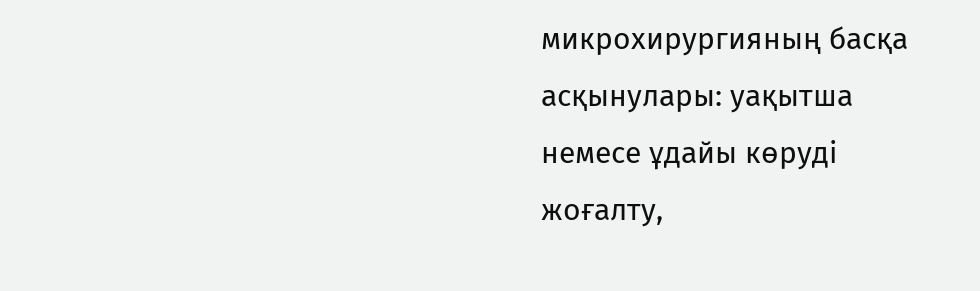микрохирургияның басқа асқынулары: уақытша немесе ұдайы көруді жоғалту,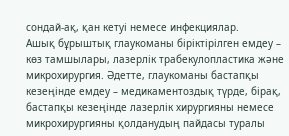сондай-ақ, қан кетуі немесе инфекциялар.
Ашық бұрыштық глаукоманы біріктірілген емдеу – көз тамшылары, лазерлік трабекулопластика және микрохирургия. Әдетте, глаукоманы бастапқы кезеңінде емдеу – медикаментоздық түрде, бірақ, бастапқы кезеңінде лазерлік хирургияны немесе микрохирургияны қолданудың пайдасы туралы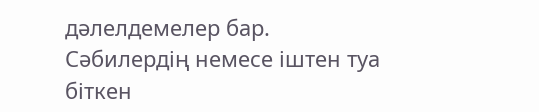дәлелдемелер бар.
Сәбилердің немесе іштен туа біткен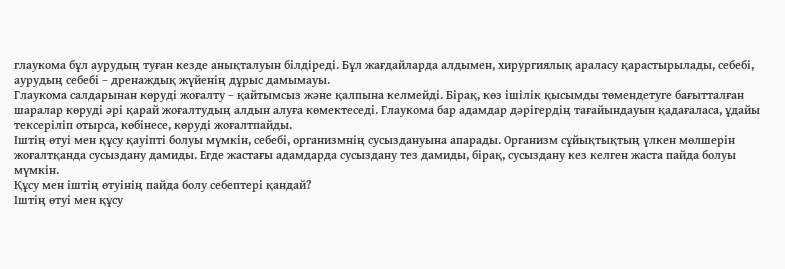глаукома бұл аурудың туған кезде анықталуын білдіреді. Бұл жағдайларда алдымен, хирургиялық араласу қарастырылады, себебі, аурудың себебі – дренаждық жүйенің дұрыс дамымауы.
Глаукома салдарынан көруді жоғалту – қайтымсыз және қалпына келмейді. Бірақ, көз ішілік қысымды төмендетуге бағытталған шаралар көруді әрі қарай жоғалтудың алдын алуға көмектеседі. Глаукома бар адамдар дәрігердің тағайындауын қадағаласа, ұдайы тексеріліп отырса, көбінесе, көруді жоғалтпайды.
Іштің өтуі мен құсу қауіпті болуы мүмкін, себебі, организмнің сусыздануына апарады. Организм сұйықтықтың үлкен мөлшерін жоғалтқанда сусыздану дамиды. Егде жастағы адамдарда сусыздану тез дамиды, бірақ, сусыздану кез келген жаста пайда болуы мүмкін.
Құсу мен іштің өтуінің пайда болу себептері қандай?
Іштің өтуі мен құсу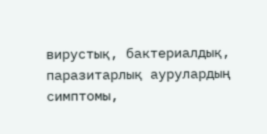вирустық, бактериалдық, паразитарлық аурулардың симптомы,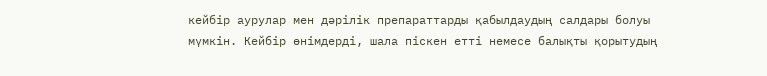кейбір аурулар мен дәрілік препараттарды қабылдаудың салдары болуы мүмкін. Кейбір өнімдерді, шала піскен етті немесе балықты қорытудың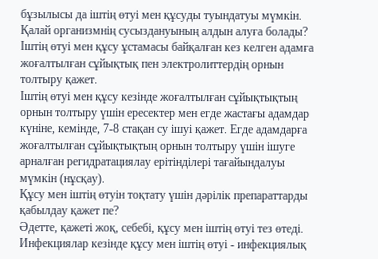бұзылысы да іштің өтуі мен құсуды туындатуы мүмкін.
Қалай организмнің сусыздануының алдын алуға болады?
Іштің өтуі мен құсу ұстамасы байқалған кез келген адамға жоғалтылған сұйықтық пен электролиттердің орнын толтыру қажет.
Іштің өтуі мен құсу кезінде жоғалтылған сұйықтықтың орнын толтыру үшін ересектер мен егде жастағы адамдар күніне, кемінде, 7-8 стақан су ішуі қажет. Егде адамдарға жоғалтылған сұйықтықтың орнын толтыру үшін ішуге арналған регидратациялау ерітінділері тағайындалуы мүмкін (нұсқау).
Құсу мен іштің өтуін тоқтату үшін дәрілік препараттарды қабылдау қажет пе?
Әдетте, қажеті жоқ, себебі, құсу мен іштің өтуі тез өтеді. Инфекциялар кезінде құсу мен іштің өтуі - инфекциялық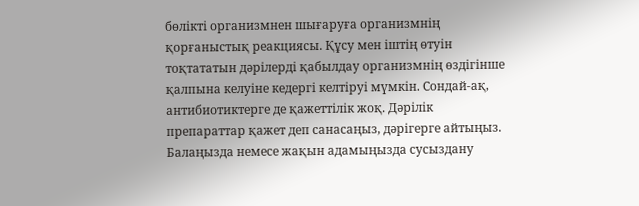бөлікті организмнен шығаруға организмнің қорғаныстық реакциясы. Құсу мен іштің өтуін тоқтататын дәрілерді қабылдау организмнің өздігінше қалпына келуіне кедергі келтіруі мүмкін. Сондай-ақ, антибиотиктерге де қажеттілік жоқ. Дәрілік препараттар қажет деп санасаңыз, дәрігерге айтыңыз.
Балаңызда немесе жақын адамыңызда сусыздану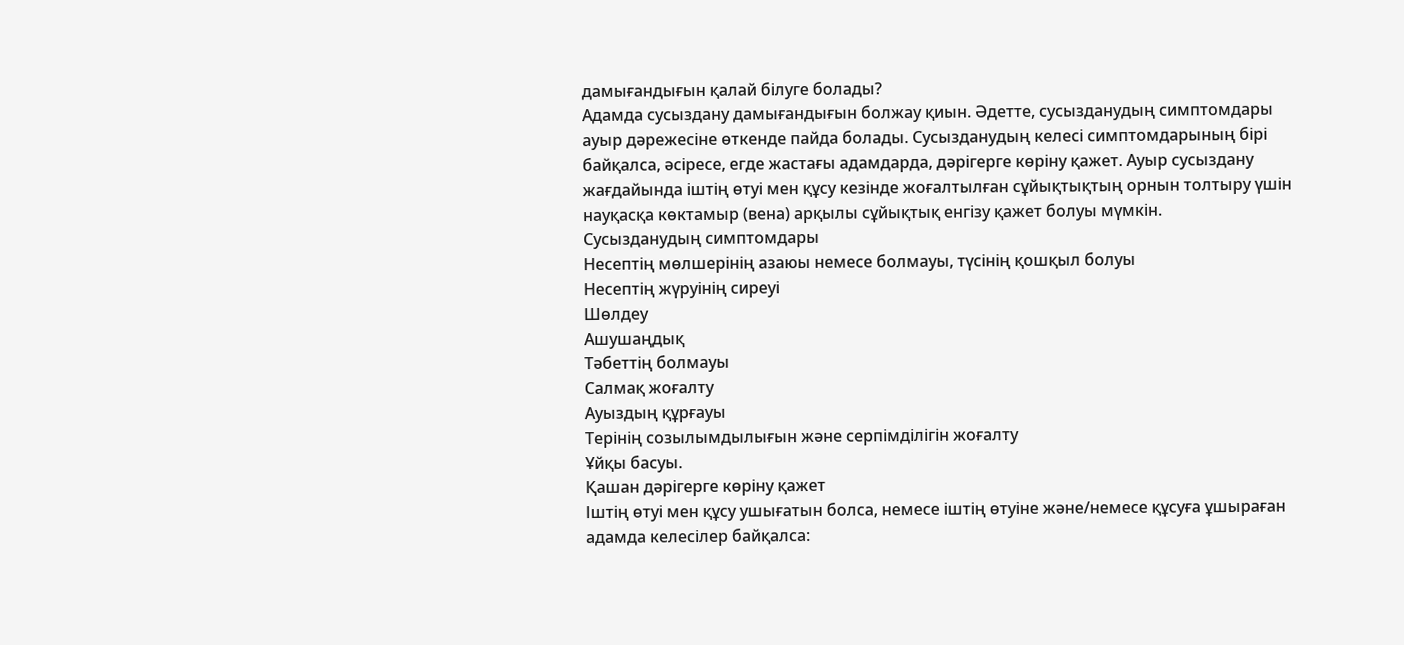дамығандығын қалай білуге болады?
Адамда сусыздану дамығандығын болжау қиын. Әдетте, сусызданудың симптомдары ауыр дәрежесіне өткенде пайда болады. Сусызданудың келесі симптомдарының бірі байқалса, әсіресе, егде жастағы адамдарда, дәрігерге көріну қажет. Ауыр сусыздану жағдайында іштің өтуі мен құсу кезінде жоғалтылған сұйықтықтың орнын толтыру үшін науқасқа көктамыр (вена) арқылы сұйықтық енгізу қажет болуы мүмкін.
Сусызданудың симптомдары
Несептің мөлшерінің азаюы немесе болмауы, түсінің қошқыл болуы
Несептің жүруінің сиреуі
Шөлдеу
Ашушаңдық
Тәбеттің болмауы
Салмақ жоғалту
Ауыздың құрғауы
Терінің созылымдылығын және серпімділігін жоғалту
Ұйқы басуы.
Қашан дәрігерге көріну қажет
Іштің өтуі мен құсу ушығатын болса, немесе іштің өтуіне және/немесе құсуға ұшыраған адамда келесілер байқалса: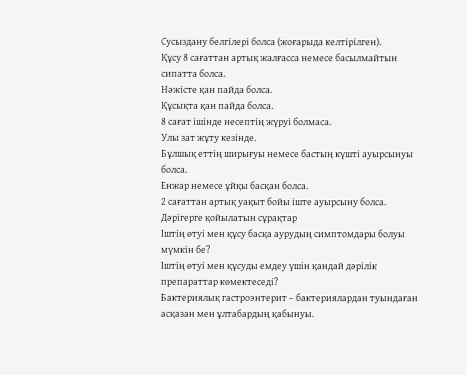Сусыздану белгілері болса (жоғарыда келтірілген).
Құсу 8 сағаттан артық жалғасса немесе басылмайтын сипатта болса.
Нәжісте қан пайда болса.
Құсықта қан пайда болса.
8 сағат ішінде несептің жүруі болмаса.
Улы зат жұту кезінде.
Бұлшық еттің ширығуы немесе бастың күшті ауырсынуы болса.
Енжар немесе ұйқы басқан болса.
2 сағаттан артық уақыт бойы іште ауырсыну болса.
Дәрігерге қойылатын сұрақтар
Іштің өтуі мен құсу басқа аурудың симптомдары болуы мүмкін бе?
Іштің өтуі мен құсуды емдеу үшін қандай дәрілік препараттар көмектеседі?
Бактериялық гастроэнтерит – бактериялардан туындаған асқазан мен ұлтабардың қабынуы.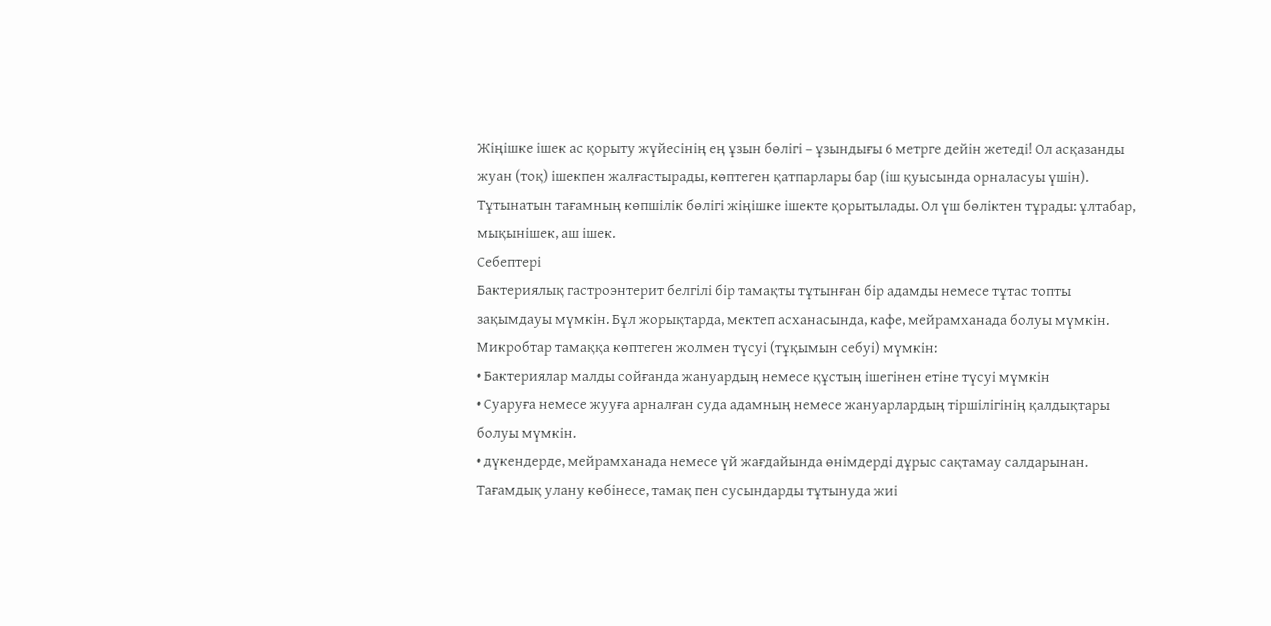Жіңішке ішек ас қорыту жүйесінің ең ұзын бөлігі – ұзындығы 6 метрге дейін жетеді! Ол асқазанды жуан (тоқ) ішекпен жалғастырады, көптеген қатпарлары бар (іш қуысында орналасуы үшін). Тұтынатын тағамның көпшілік бөлігі жіңішке ішекте қорытылады. Ол үш бөліктен тұрады: ұлтабар, мықынішек, аш ішек.
Себептері
Бактериялық гастроэнтерит белгілі бір тамақты тұтынған бір адамды немесе тұтас топты зақымдауы мүмкін. Бұл жорықтарда, мектеп асханасында, кафе, мейрамханада болуы мүмкін.
Микробтар тамаққа көптеген жолмен түсуі (тұқымын себуі) мүмкін:
• Бактериялар малды сойғанда жануардың немесе құстың ішегінен етіне түсуі мүмкін
• Суаруға немесе жууға арналған суда адамның немесе жануарлардың тіршілігінің қалдықтары болуы мүмкін.
• дүкендерде, мейрамханада немесе үй жағдайында өнімдерді дұрыс сақтамау салдарынан.
Тағамдық улану көбінесе, тамақ пен сусындарды тұтынуда жиі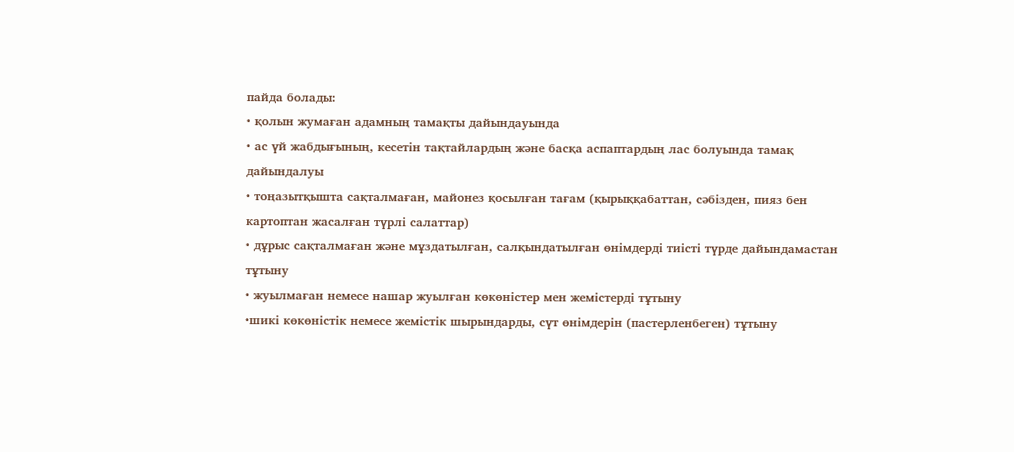пайда болады:
• қолын жумаған адамның тамақты дайындауында
• ас үй жабдығының, кесетін тақтайлардың және басқа аспаптардың лас болуында тамақ дайындалуы
• тоңазытқышта сақталмаған, майонез қосылған тағам (қырыққабаттан, сәбізден, пияз бен картоптан жасалған түрлі салаттар)
• дұрыс сақталмаған және мұздатылған, салқындатылған өнімдерді тиісті түрде дайындамастан тұтыну
• жуылмаған немесе нашар жуылған көкөністер мен жемістерді тұтыну
•шикі көкөністік немесе жемістік шырындарды, сүт өнімдерін (пастерленбеген) тұтыну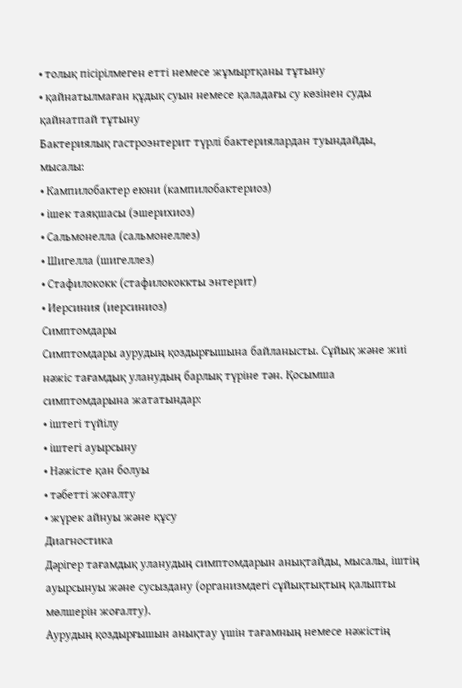• толық пісірілмеген етті немесе жұмыртқаны тұтыну
• қайнатылмаған құдық суын немесе қаладағы су көзінен суды қайнатпай тұтыну
Бактериялық гастроэнтерит түрлі бактериялардан туындайды, мысалы:
• Кампилобактер еюни (кампилобактериоз)
• ішек таяқшасы (эшерихиоз)
• Сальмонелла (сальмонеллез)
• Шигелла (шигеллез)
• Стафилококк (стафилококкты энтерит)
• Иерсиния (иерсиниоз)
Симптомдары
Симптомдары аурудың қоздырғышына байланысты. Сұйық және жиі нәжіс тағамдық уланудың барлық түріне тән. Қосымша симптомдарына жататындар:
• іштегі түйілу
• іштегі ауырсыну
• Нәжісте қан болуы
• тәбетті жоғалту
• жүрек айнуы және құсу
Диагностика
Дәрігер тағамдық уланудың симптомдарын анықтайды, мысалы, іштің ауырсынуы және сусыздану (организмдегі сұйықтықтың қалыпты мөлшерін жоғалту).
Аурудың қоздырғышын анықтау үшін тағамның немесе нәжістің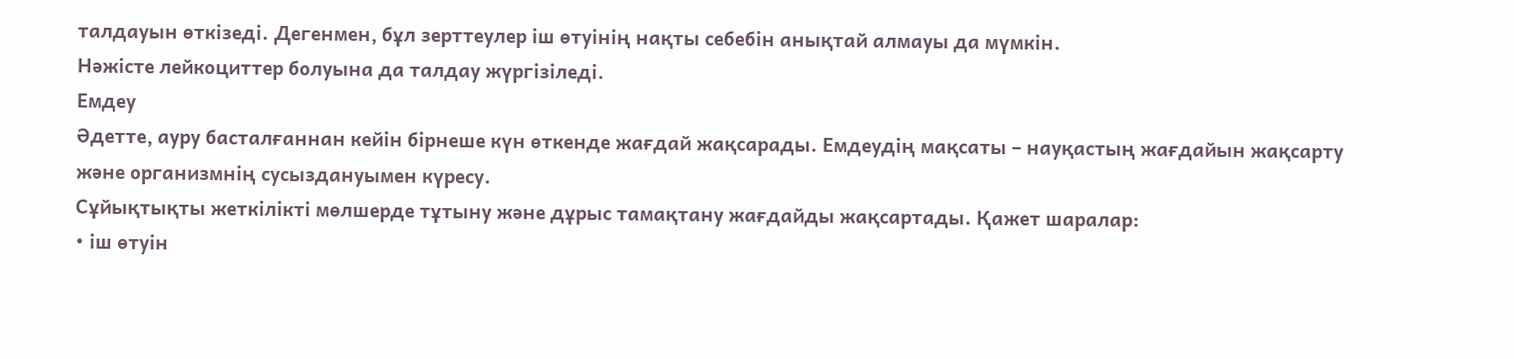талдауын өткізеді. Дегенмен, бұл зерттеулер іш өтуінің нақты себебін анықтай алмауы да мүмкін.
Нәжісте лейкоциттер болуына да талдау жүргізіледі.
Емдеу
Әдетте, ауру басталғаннан кейін бірнеше күн өткенде жағдай жақсарады. Емдеудің мақсаты – науқастың жағдайын жақсарту және организмнің сусыздануымен күресу.
Сұйықтықты жеткілікті мөлшерде тұтыну және дұрыс тамақтану жағдайды жақсартады. Қажет шаралар:
• іш өтуін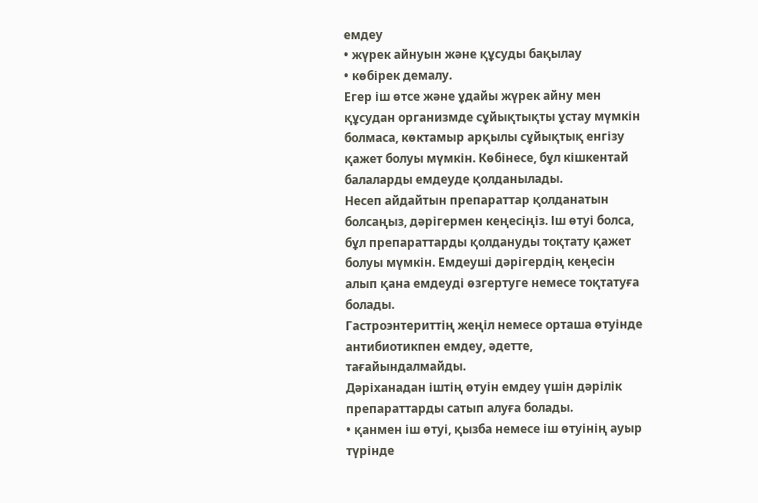емдеу
• жүрек айнуын және құсуды бақылау
• көбірек демалу.
Егер іш өтсе және ұдайы жүрек айну мен құсудан организмде сұйықтықты ұстау мүмкін болмаса, көктамыр арқылы сұйықтық енгізу қажет болуы мүмкін. Көбінесе, бұл кішкентай балаларды емдеуде қолданылады.
Несеп айдайтын препараттар қолданатын болсаңыз, дәрігермен кеңесіңіз. Іш өтуі болса, бұл препараттарды қолдануды тоқтату қажет болуы мүмкін. Емдеуші дәрігердің кеңесін алып қана емдеуді өзгертуге немесе тоқтатуға болады.
Гастроэнтериттің жеңіл немесе орташа өтуінде антибиотикпен емдеу, әдетте, тағайындалмайды.
Дәріханадан іштің өтуін емдеу үшін дәрілік препараттарды сатып алуға болады.
• қанмен іш өтуі, қызба немесе іш өтуінің ауыр түрінде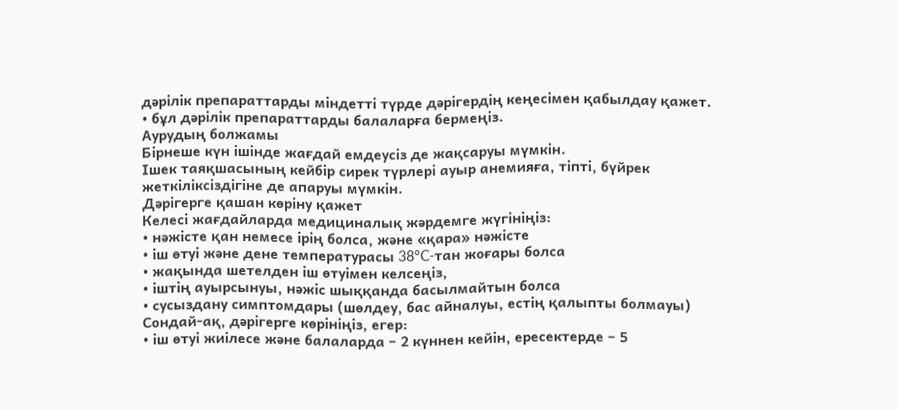дәрілік препараттарды міндетті түрде дәрігердің кеңесімен қабылдау қажет.
• бұл дәрілік препараттарды балаларға бермеңіз.
Аурудың болжамы
Бірнеше күн ішінде жағдай емдеусіз де жақсаруы мүмкін.
Ішек таяқшасының кейбір сирек түрлері ауыр анемияға, тіпті, бүйрек жеткіліксіздігіне де апаруы мүмкін.
Дәрігерге қашан көріну қажет
Келесі жағдайларда медициналық жәрдемге жүгініңіз:
• нәжісте қан немесе ірің болса, және «қара» нәжісте
• іш өтуі және дене температурасы 38°C-тан жоғары болса
• жақында шетелден іш өтуімен келсеңіз,
• іштің ауырсынуы, нәжіс шыққанда басылмайтын болса
• сусыздану симптомдары (шөлдеу, бас айналуы, естің қалыпты болмауы)
Сондай-ақ, дәрігерге көрініңіз, егер:
• іш өтуі жиілесе және балаларда – 2 күннен кейін, ересектерде – 5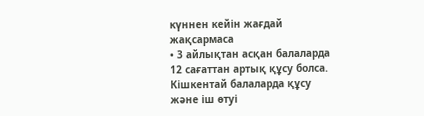күннен кейін жағдай жақсармаса
• 3 айлықтан асқан балаларда 12 сағаттан артық құсу болса.
Кішкентай балаларда құсу және іш өтуі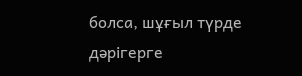болса, шұғыл түрде дәрігерге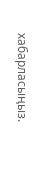хабарласыңыз.